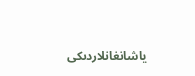ياشانغانلاردىكى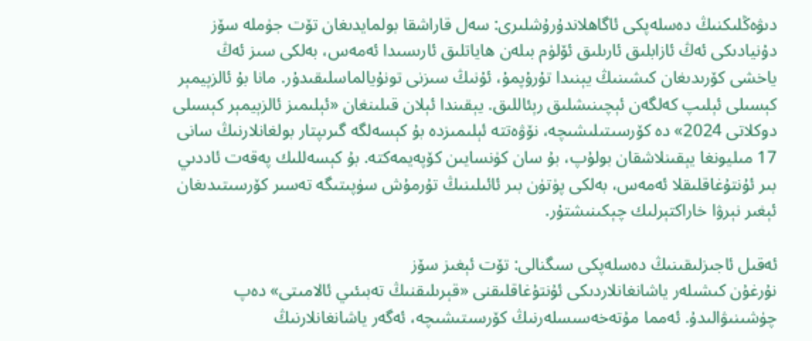دىۋەڭلىكنىڭ دەسلەپكى ئاگاھلاندۇرۇشلىرى: سەل قاراشقا بولمايدىغان تۆت جۈملە سۆز
دۇنيادىكى ئەڭ ئازابلىق ئارىلىق ئۆلۈم بىلەن ھاياتلىق ئارىسىدا ئەمەس، بەلكى سىز ئەڭ ياخشى كۆرىدىغان كىشىنىڭ يېنىدا تۇرۇپمۇ، ئۇنىڭ سىزنى تونۇيالماسلىقىدۇر. مانا بۇ ئالزېيمېر كېسىلى ئېلىپ كەلگەن ئېچىنىشلىق رېئاللىق. يېقىندا ئېلان قىلىنغان «ئېلىمىز ئالزېيمېر كېسىلى دوكلاتى 2024» دە كۆرسىتىلىشىچە، نۆۋەتتە ئېلىمىزدە بۇ كېسەلگە گىرىپتار بولغانلارنىڭ سانى 17 مىليونغا يېقىنلاشقان بولۇپ، بۇ سان كۈنسايىن كۆپەيمەكتە. بۇ كېسەللىك پەقەت ئاددىي بىر ئۇنتۇغاقلىقلا ئەمەس، بەلكى پۈتۈن بىر ئائىلىنىڭ تۇرمۇش سۈپىتىگە تەسىر كۆرسىتىدىغان ئېغىر نېرۋا خاراكتېرلىك چېكىنىشتۇر.

ئەقىل ئاجىزلىقىنىڭ دەسلەپكى سىگنالى: تۆت ئېغىز سۆز
نۇرغۇن كىشىلەر ياشانغانلاردىكى ئۇنتۇغاقلىقنى «قېرىلىقنىڭ تەبىئىي ئالامىتى» دەپ چۈشىنىۋالىدۇ. ئەمما مۇتەخەسىسلەرنىڭ كۆرسىتىشىچە، ئەگەر ياشانغانلارنىڭ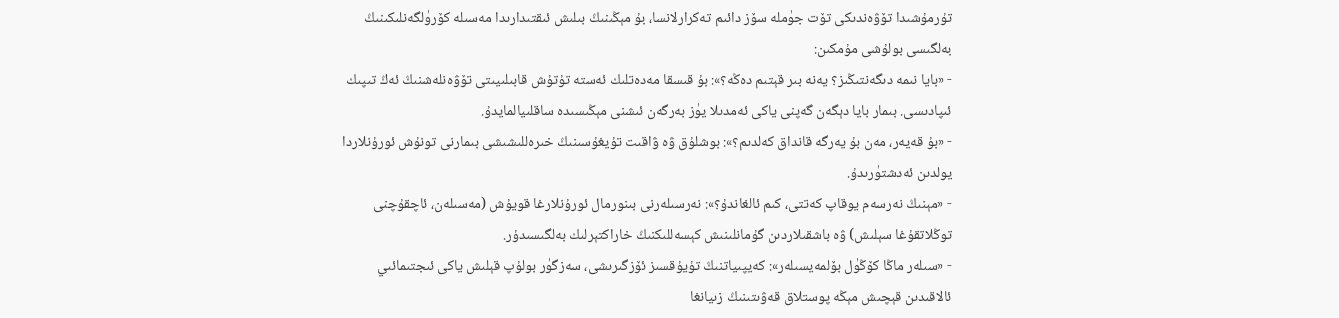تۇرمۇشىدا تۆۋەندىكى تۆت جۈملە سۆز دائىم تەكرارلانسا، بۇ مېڭىنىڭ بىلىش ئىقتىدارىدا مەسىلە كۆرۈلگەنلىكىنىڭ بەلگىسى بولۇشى مۇمكىن:
- «بايا نىمە دىگەنتىڭىز؟ يەنە بىر قېتىم دەڭە؟»: بۇ قىسقا مەدەتلىك ئەستە تۇتۇش قابىلىيىتى تۆۋەنلەشنىڭ ئەڭ تىپىك ئىپادىسى. بىمار بايا دېگەن گەپنى ياكى ئەمدىلا يۈز بەرگەن ئىشنى مېڭىسىدە ساقلىيالمايدۇ.
- «بۇ قەيەر، مەن بۇ يەرگە قانداق كەلدىم؟»: بوشلۇق ۋە ۋاقىت تۇيغۇسىنىڭ خىرەللىشىشى بىمارنى تونۇش ئورۇنلاردا يولدىن ئەدشتۈرىدۇ.
- «مېنىڭ نەرسەم يوقاپ كەتتى، كىم ئالغاندۇ؟»: نەرسىلەرنى بىنورمال ئورۇنلارغا قويۇش (مەسىلەن، ئاچقۇچنى توڭلاتقۇغا سېلىش) ۋە باشقىلاردىن گۇمانلىنىش كېسەللىكنىڭ خاراكتېرلىك بەلگىسىدۇر.
- «سىلەر ماڭا كۆڭۈل بۆلمەيسىلەر»: كەيپىياتنىڭ تۇيۇقسىز ئۆزگىرىشى، سەزگۈر بولۇپ قېلىش ياكى ئىجتىمائىي ئالاقىدىن قېچىش مېڭە پوستلاق قەۋىتىنىڭ زىيانغا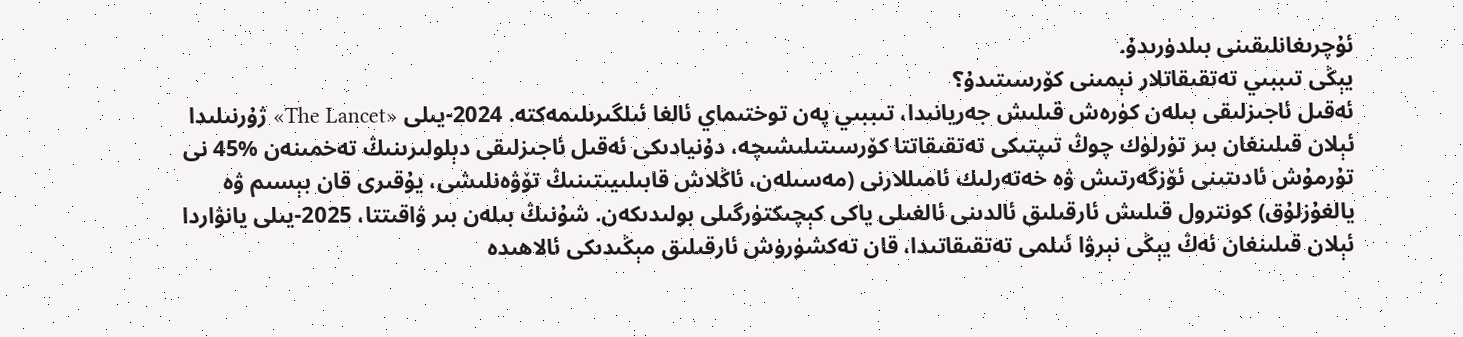ئۇچرىغانلىقىنى بىلدۈرىدۇ.
يېڭى تىببىي تەتقىقاتلار نېمىنى كۆرسىتىدۇ؟
ئەقىل ئاجىزلىقى بىلەن كۈرەش قىلىش جەريانىدا، تىببىي پەن توختىماي ئالغا ئىلگىرىلىمەكتە. 2024-يىلى «The Lancet» ژۇرنىلىدا ئېلان قىلىنغان بىر تۈرلۈك چوڭ تىپتىكى تەتقىقاتتا كۆرسىتىلىشىچە، دۇنيادىكى ئەقىل ئاجىزلىقى دېلولىرىنىڭ تەخمىنەن %45 نى تۇرمۇش ئادىتىنى ئۆزگەرتىش ۋە خەتەرلىك ئامىللارنى (مەسىلەن، ئاڭلاش قابىلىيىتىنىڭ تۆۋەنلىشى، يۇقىرى قان بېسىم ۋە يالغۇزلۇق) كونترول قىلىش ئارقىلىق ئالدىنى ئالغىلى ياكى كېچىكتۈرگىلى بولىدىكەن. شۇنىڭ بىلەن بىر ۋاقىتتا، 2025-يىلى يانۋاردا ئېلان قىلىنغان ئەڭ يېڭى نېرۋا ئىلمى تەتقىقاتىدا، قان تەكشۈرۈش ئارقىلىق مېڭىدىكى ئالاھىدە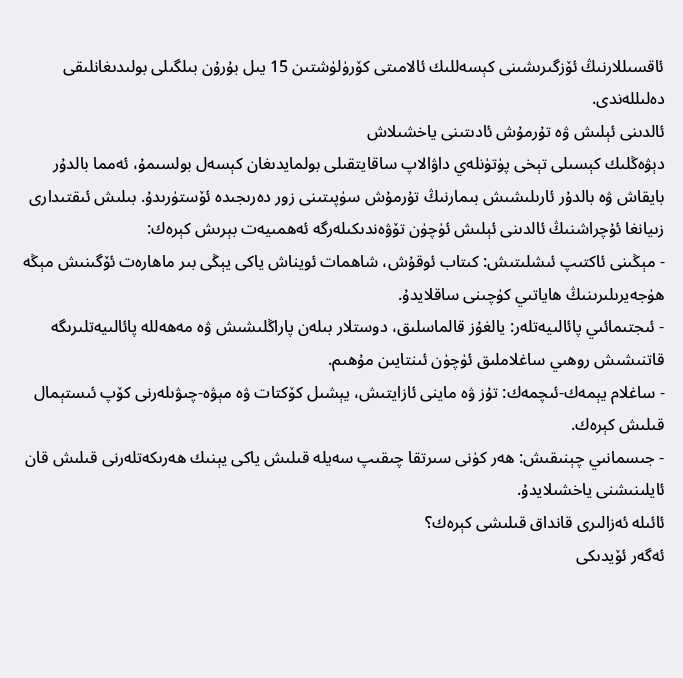ئاقسىللارنىڭ ئۆزگىرىشىنى كېسەللىك ئالامىتى كۆرۈلۈشتىن 15 يىل بۇرۇن بىلگىلى بولىدىغانلىقى دەلىللەندى.
ئالدىنى ئېلىش ۋە تۇرمۇش ئادىتىنى ياخشىلاش
دېۋەڭلىك كېسىلى تېخى پۈتۈنلەي داۋالاپ ساقايتقىلى بولمايدىغان كېسەل بولسىمۇ، ئەمما بالدۇر بايقاش ۋە بالدۇر ئارىلىشىش بىمارنىڭ تۇرمۇش سۈپىتىنى زور دەرىجىدە ئۆستۈرىدۇ. بىلىش ئىقتىدارى زىيانغا ئۇچراشنىڭ ئالدىنى ئېلىش ئۈچۈن تۆۋەندىكىلەرگە ئەھمىيەت بېرىش كېرەك:
- مېڭىنى ئاكتىپ ئىشلىتىش: كىتاب ئوقۇش، شاھمات ئويناش ياكى يېڭى بىر ماھارەت ئۆگىنىش مېڭە ھۈجەيرىلىرىنىڭ ھاياتىي كۈچىنى ساقلايدۇ.
- ئىجتىمائىي پائالىيەتلەر: يالغۇز قالماسلىق، دوستلار بىلەن پاراڭلىشىش ۋە مەھەللە پائالىيەتلىرىگە قاتنىشىش روھىي ساغلاملىق ئۈچۈن ئىنتايىن مۇھىم.
- ساغلام يېمەك-ئىچمەك: تۇز ۋە ماينى ئازايتىش، يېشىل كۆكتات ۋە مېۋە-چىۋىلەرنى كۆپ ئىستېمال قىلىش كېرەك.
- جىسمانىي چېنىقىش: ھەر كۈنى سىرتقا چىقىپ سەيلە قىلىش ياكى يېنىك ھەرىكەتلەرنى قىلىش قان ئايلىنىشنى ياخشىلايدۇ.
ئائىلە ئەزالىرى قانداق قىلىشى كېرەك؟
ئەگەر ئۆيدىكى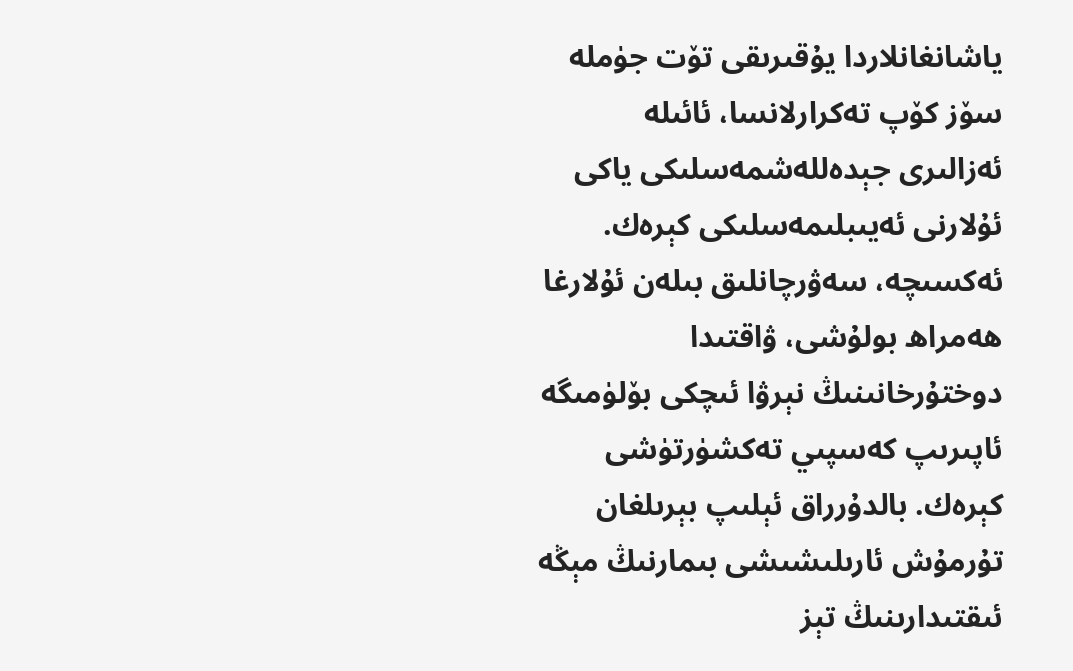ياشانغانلاردا يۇقىرىقى تۆت جۈملە سۆز كۆپ تەكرارلانسا، ئائىلە ئەزالىرى جېدەللەشمەسلىكى ياكى ئۇلارنى ئەيىبلىمەسلىكى كېرەك. ئەكسىچە، سەۋرچانلىق بىلەن ئۇلارغا ھەمراھ بولۇشى، ۋاقتىدا دوختۇرخانىنىڭ نېرۋا ئىچكى بۆلۈمىگە ئاپىرىپ كەسپىي تەكشۈرتۈشى كېرەك. بالدۇرراق ئېلىپ بېرىلغان تۇرمۇش ئارىلىشىشى بىمارنىڭ مېڭە ئىقتىدارىنىڭ تېز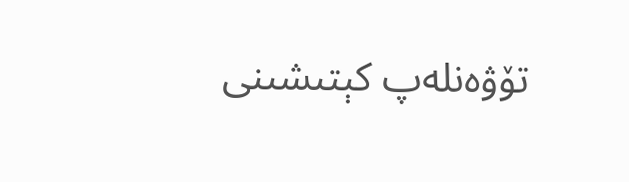تۆۋەنلەپ كېتىشىنى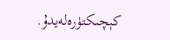كېچىكتۈرەلەيدۇ.